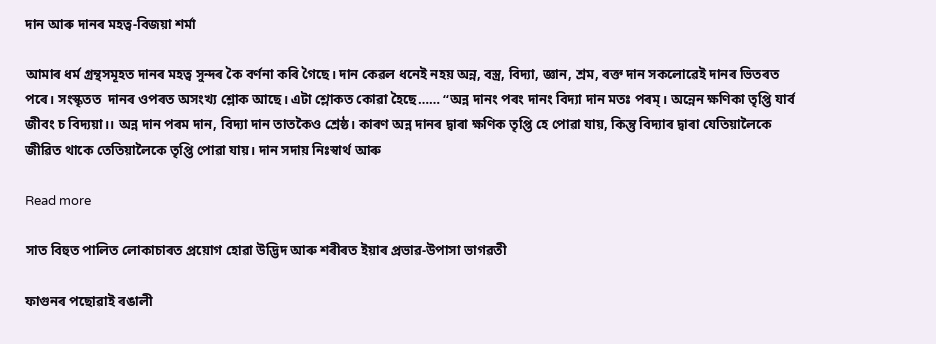দান আৰু দানৰ মহত্ব-বিজয়া শৰ্মা

আমাৰ ধৰ্ম গ্ৰন্থসমূহত দানৰ মহত্ব সুন্দৰ কৈ বৰ্ণনা কৰি গৈছে। দান কেৱল ধনেই নহয় অন্ন, বস্ত্ৰ, বিদ্যা, জ্ঞান, শ্ৰম, ৰক্ত দান সকলোৱেই দানৰ ভিতৰত পৰে। সংস্কৃতত  দানৰ ওপৰত অসংখ্য শ্লোক আছে। এটা শ্লোকত কোৱা হৈছে…… “অন্ন দানং পৰং দানং বিদ্যা দান মতঃ পৰম্। অন্নেন ক্ষণিকা তৃপ্তি যাৰ্ব জীবং চ বিদ্যয়া।। অন্ন দান পৰম দান, বিদ্যা দান তাতকৈও শ্ৰেষ্ঠ। কাৰণ অন্ন দানৰ দ্বাৰা ক্ষণিক তৃপ্তি হে পোৱা যায়, কিন্তু বিদ্যাৰ দ্বাৰা যেতিয়ালৈকে জীৱিত থাকে তেতিয়ালৈকে তৃপ্তি পোৱা যায়। দান সদায় নিঃস্বাৰ্থ আৰু

Read more

সাত বিহুত পালিত লোকাচাৰত প্ৰয়োগ হোৱা উদ্ভিদ আৰু শৰীৰত ইয়াৰ প্ৰভাৱ-উপাসা ভাগৱতী

ফাগুনৰ পছোৱাই ৰঙালী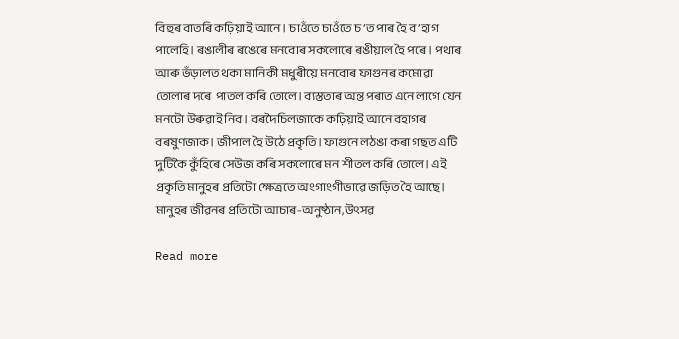বিহুৰ বাতৰি কঢ়িয়াই আনে। চাওঁতে চাওঁতে চ’ত পাৰ হৈ ব’হাগ পালেহি। ৰঙালীৰ ৰঙেৰে মনবোৰ সকলোৰে ৰঙীয়াল হৈ পৰে। পথাৰ আৰু ভঁড়ালত থকা মানিকী মধুৰীয়ে মনবোৰ ফাগুনৰ কমোৱা তোলাৰ দৰে  পাতল কৰি তোলে। ব্যস্ততাৰ অন্ত পৰাত এনে লাগে যেন মনটো উৰুৱাই নিব। বৰদৈচিলজাকে কঢ়িয়াই আনে বহাগৰ বৰষুণজাক। জীপাল হৈ উঠে প্ৰকৃতি। ফাগুনে লঠঙা কৰা গছত এটি দুটিকৈ কুঁহিৰে সেউজ কৰি সকলোৰে মন শীতল কৰি তোলে। এই প্ৰকৃতি মানুহৰ প্ৰতিটো ক্ষেত্ৰতে অংগাংগীভাৱে জড়িত হৈ আছে। মানুহৰ জীৱনৰ প্ৰতিটো আচাৰ-অনুষ্ঠান,উৎসৱ

Read more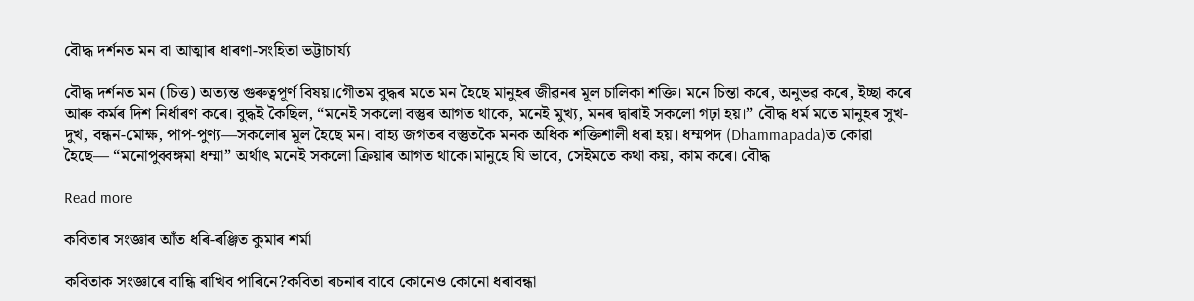বৌদ্ধ দৰ্শনত মন বা আত্মাৰ ধাৰণা-সংহিতা ভট্টাচাৰ্য্য

বৌদ্ধ দৰ্শনত মন (চিত্ত) অত্যন্ত গুৰুত্বপূর্ণ বিষয়।গৌতম বুদ্ধৰ মতে মন হৈছে মানুহৰ জীৱনৰ মূল চালিকা শক্তি। মনে চিন্তা কৰে, অনুভৱ কৰে, ইচ্ছা কৰে আৰু কৰ্মৰ দিশ নিৰ্ধাৰণ কৰে। বুদ্ধই কৈছিল, “মনেই সকলো বস্তুৰ আগত থাকে, মনেই মুখ্য, মনৰ দ্বাৰাই সকলো গঢ়া হয়।” বৌদ্ধ ধৰ্ম মতে মানুহৰ সুখ-দুখ, বন্ধন-মোক্ষ, পাপ-পুণ্য—সকলোৰ মূল হৈছে মন। বাহ্য জগতৰ বস্তুতকৈ মনক অধিক শক্তিশালী ধৰা হয়। ধম্মপদ (Dhammapada)ত কোৱা হৈছে— “মনোপুব্বঙ্গমা ধম্মা” অৰ্থাৎ মনেই সকলো ক্ৰিয়াৰ আগত থাকে।মানুহে যি ভাবে, সেইমতে কথা কয়, কাম কৰে। বৌদ্ধ

Read more

কবিতাৰ সংজ্ঞাৰ আঁত ধৰি-ৰঞ্জিত কুমাৰ শৰ্মা

কবিতাক সংজ্ঞাৰে বান্ধি ৰাখিব পাৰিনে?কবিতা ৰচনাৰ বাবে কোনেও কোনো ধৰাবন্ধা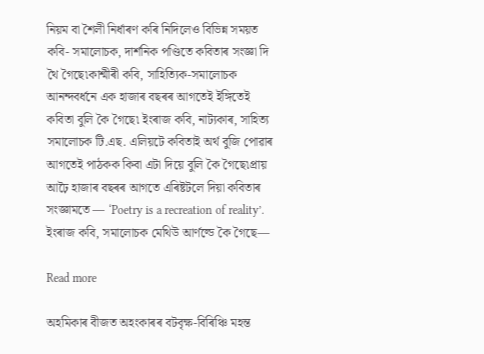নিয়ম বা শৈলী নিৰ্ধাৰণ কৰি নিদিলেও বিভিন্ন সময়ত কবি- সমালোচক, দাৰ্শনিক পণ্ডিতে কবিতাৰ সংজ্ঞা দি থৈ গৈছে৷কাশ্মীৰী কবি, সাহিত্যিক-সমালোচক আনন্দবর্ধনে এক হাজাৰ বছৰৰ আগতেই ইঙ্গিতেই কবিতা বুলি কৈ গৈছে৷ ইংৰাজ কবি, নাট্যকাৰ, সাহিত্য সমালোচক টি.এছ. এলিয়টে কবিতাই অর্থ বুজি পোৱাৰ আগতেই পাঠকক কিবা এটা দিয়ে বুলি কৈ গৈছে৷প্রায় আঢ়ৈ হাজাৰ বছৰৰ আগতে এৰিষ্টটলে দিয়া কবিতাৰ সংজ্ঞামতে — ‘Poetry is a recreation of reality’. ইংৰাজ কবি, সমালোচক মেথিউ আর্ণল্ডে কৈ গৈছে—

Read more

অহমিকাৰ বীজত অহংকাৰৰ বটবৃক্ষ-বিৰিঞ্চি মহন্ত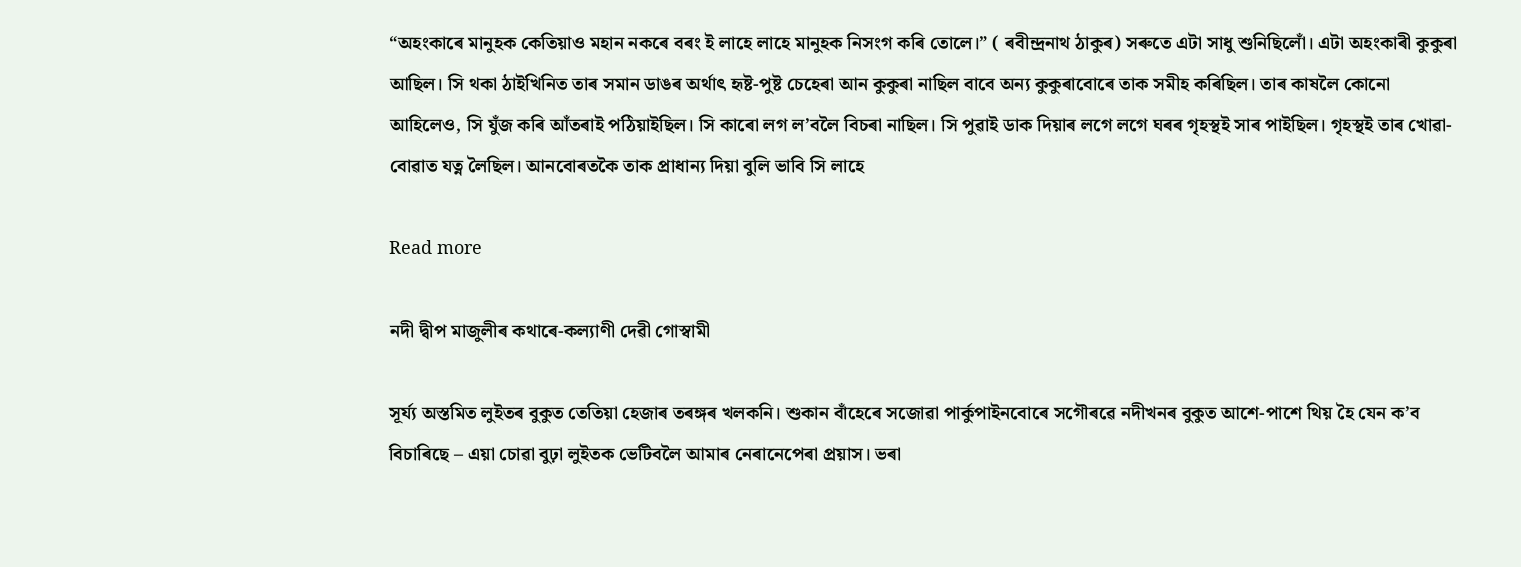“অহংকাৰে মানুহক কেতিয়াও মহান নকৰে বৰং ই লাহে লাহে মানুহক নিসংগ কৰি তোলে।” ( ৰবীন্দ্ৰনাথ ঠাকুৰ) সৰুতে এটা সাধু শুনিছিলোঁ। এটা অহংকাৰী কুকুৰা আছিল। সি থকা ঠাইখিনিত তাৰ সমান ডাঙৰ অৰ্থাৎ হৃষ্ট-পুষ্ট চেহেৰা আন কুকুৰা নাছিল বাবে অন্য কুকুৰাবোৰে তাক সমীহ কৰিছিল। তাৰ কাষলৈ কোনো আহিলেও, সি যুঁজ কৰি আঁতৰাই পঠিয়াইছিল। সি কাৰো লগ ল’বলৈ বিচৰা নাছিল। সি পুৱাই ডাক দিয়াৰ লগে লগে ঘৰৰ গৃহস্থই সাৰ পাইছিল। গৃহস্থই তাৰ খোৱা-বোৱাত যত্ন লৈছিল। আনবোৰতকৈ তাক প্ৰাধান্য দিয়া বুলি ভাবি সি লাহে

Read more

নদী দ্বীপ মাজুলীৰ কথাৰে-কল্যাণী দেৱী গোস্বামী

সূৰ্য্য অস্তমিত লুইতৰ বুকুত তেতিয়া হেজাৰ তৰঙ্গৰ খলকনি। শুকান বাঁহেৰে সজোৱা পার্কুপাইনবোৰে সগৌৰৱে নদীখনৰ বুকুত আশে-পাশে থিয় হৈ যেন ক’ব বিচাৰিছে – এয়া চোৱা বুঢ়া লুইতক ভেটিবলৈ আমাৰ নেৰানেপেৰা প্ৰয়াস। ভৰা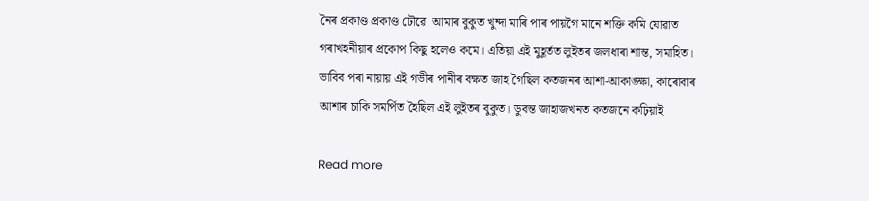নৈৰ প্ৰকাণ্ড প্ৰকাণ্ড ঢৌৱে  আমাৰ বুকুত খুন্দা মাৰি পাৰ পায়গৈ মানে শক্তি কমি যোৱাত গৰাখহনীয়াৰ প্ৰকোপ কিছু হলেও কমে। এতিয়া এই মুহূর্তত লুইতৰ জলধাৰা শান্ত, সমাহিত। ভাবিব পৰা নায়ায় এই গভীৰ পানীৰ বক্ষত জাহ গৈছিল কতজনৰ আশা-আকাঙ্ক্ষা, কাৰোবাৰ আশাৰ চাকি সমৰ্পিত হৈছিল এই লুইতৰ বুকুত। ডুবন্ত জাহাজখনত কতজনে কঢ়িয়াই

Read more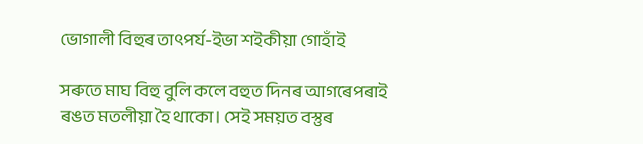ভোগালী বিহুৰ তাৎপৰ্য-ইভা শইকীয়া গোহাঁই

সৰুতে মাঘ বিহু বুলি কলে বহুত দিনৰ আগৰেপৰাই ৰঙত মতলীয়া হৈ থাকো। সেই সময়ত বস্তুৰ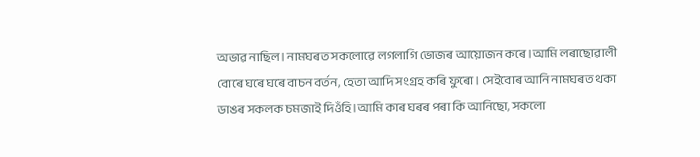অভাৱ নাছিল। নামঘৰত সকলোৱে লগলাগি ভোজৰ আয়োজন কৰে।আমি লৰাছোৱালী বোৰে ঘৰে ঘৰে বাচন বৰ্তন, হেতা আদি সংগ্ৰহ কৰি ফুৰো। সেইবোৰ আনি নামঘৰত থকা ডাঙৰ সকলক চমজাই দিওঁহি।আমি কাৰ ঘৰৰ পৰা কি আনিছো, সকলো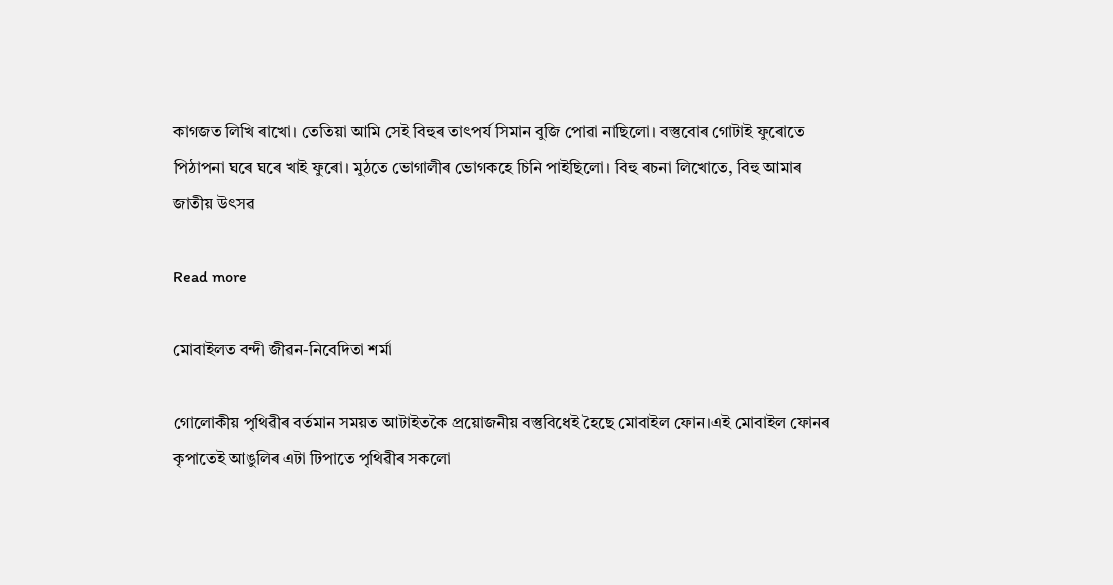কাগজত লিখি ৰাখো। তেতিয়া আমি সেই বিহুৰ তাৎপৰ্য সিমান বুজি পোৱা নাছিলো। বস্তুবোৰ গোটাই ফুৰোতে পিঠাপনা ঘৰে ঘৰে খাই ফুৰো। মুঠতে ভোগালীৰ ভোগকহে চিনি পাইছিলো। বিহু ৰচনা লিখোতে, বিহু আমাৰ জাতীয় উৎসৱ

Read more

মোবাইলত বন্দী জীৱন-নিবেদিতা শৰ্মা

গোলোকীয় পৃথিৱীৰ বৰ্তমান সময়ত আটাইতকৈ প্ৰয়োজনীয় বস্তুবিধেই হৈছে মোবাইল ফোন।এই মোবাইল ফোনৰ কৃপাতেই আঙুলিৰ এটা টিপাতে পৃথিৱীৰ সকলো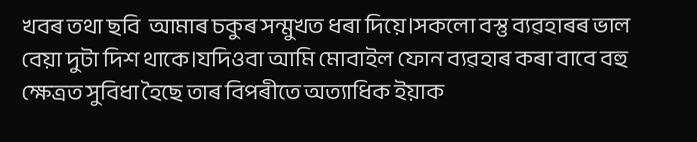খবৰ তথা ছবি  আমাৰ চকুৰ সন্মুখত ধৰা দিয়ে।সকলো বস্তু ব্যৱহাৰৰ ভাল বেয়া দুটা দিশ থাকে।যদিওবা আমি মোবাইল ফোন ব্যৱহাৰ কৰা বাবে বহু ক্ষেত্ৰত সুবিধা হৈছে তাৰ বিপৰীতে অত্যাধিক ইয়াক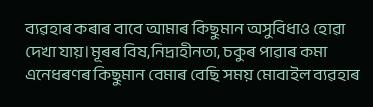ব্যৱহাৰ কৰাৰ বাবে আমাৰ কিছুমান অসুবিধাও হোৱা দেখা যায়।মূৰৰ বিষ,নিদ্ৰাহীনতা, চকুৰ পাৱাৰ কমা এনেধৰণৰ কিছুমান বেমাৰ বেছি সময় মোবাইল ব্যৱহাৰ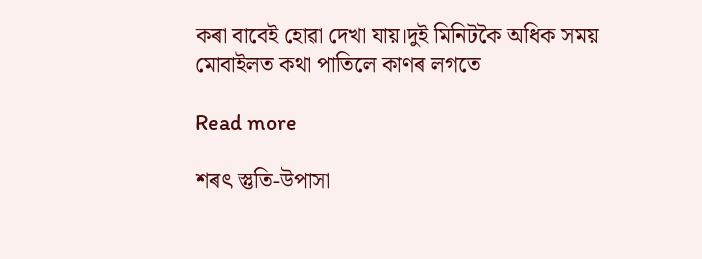কৰা বাবেই হোৱা দেখা যায়।দুই মিনিটকৈ অধিক সময় মোবাইলত কথা পাতিলে কাণৰ লগতে

Read more

শৰৎ স্তুতি-উপাসা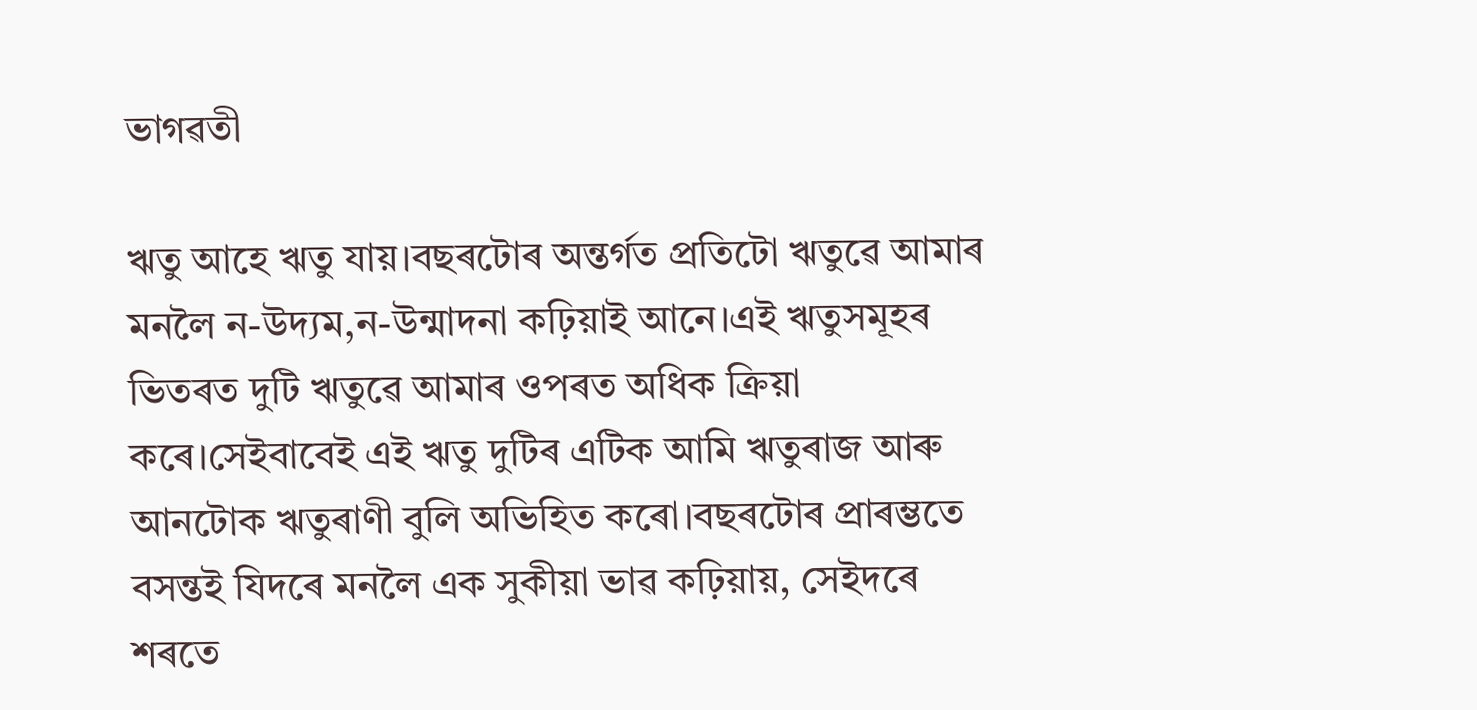ভাগৱতী

ঋতু আহে ঋতু যায়।বছৰটোৰ অন্তৰ্গত প্ৰতিটো ঋতুৱে আমাৰ মনলৈ ন-উদ্যম,ন-উন্মাদনা কঢ়িয়াই আনে।এই ঋতুসমূহৰ ভিতৰত দুটি ঋতুৱে আমাৰ ওপৰত অধিক ক্ৰিয়া কৰে।সেইবাবেই এই ঋতু দুটিৰ এটিক আমি ঋতুৰাজ আৰু আনটোক ঋতুৰাণী বুলি অভিহিত কৰো।বছৰটোৰ প্ৰাৰম্ভতে বসন্তই যিদৰে মনলৈ এক সুকীয়া ভাৱ কঢ়িয়ায়, সেইদৰে শৰতে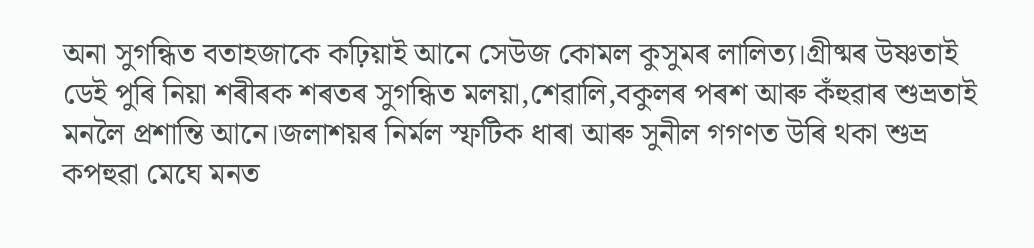অনা সুগন্ধিত বতাহজাকে কঢ়িয়াই আনে সেউজ কোমল কুসুমৰ লালিত্য।গ্ৰীষ্মৰ উষ্ণতাই ডেই পুৰি নিয়া শৰীৰক শৰতৰ সুগন্ধিত মলয়া,শেৱালি,বকুলৰ পৰশ আৰু কঁহুৱাৰ শুভ্ৰতাই মনলৈ প্ৰশান্তি আনে।জলাশয়ৰ নিৰ্মল স্ফটিক ধাৰা আৰু সুনীল গগণত উৰি থকা শুভ্ৰ কপহুৱা মেঘে মনত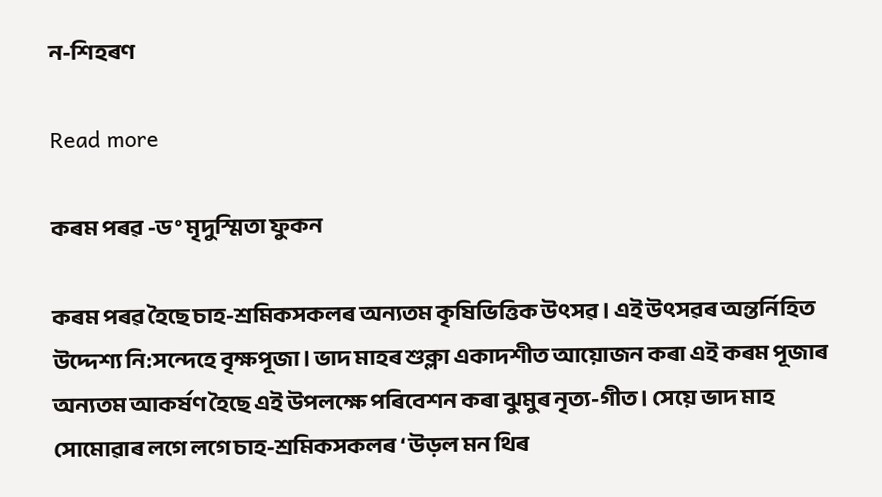ন-শিহৰণ

Read more

কৰম পৰৱ -ড° মৃদুস্মিতা ফুকন

কৰম পৰৱ হৈছে চাহ-শ্ৰমিকসকলৰ অন্যতম কৃষিভিত্তিক উৎসৱ। এই উৎসৱৰ অন্তৰ্নিহিত উদ্দেশ্য নি:সন্দেহে বৃক্ষপূজা। ভাদ মাহৰ শুক্লা একাদশীত আয়োজন কৰা এই কৰম পূজাৰ অন্যতম আকৰ্ষণ হৈছে এই উপলক্ষে পৰিবেশন কৰা ঝুমুৰ নৃত্য-গীত। সেয়ে ভাদ মাহ সোমোৱাৰ লগে লগে চাহ-শ্ৰমিকসকলৰ ‘ উড়ল মন থিৰ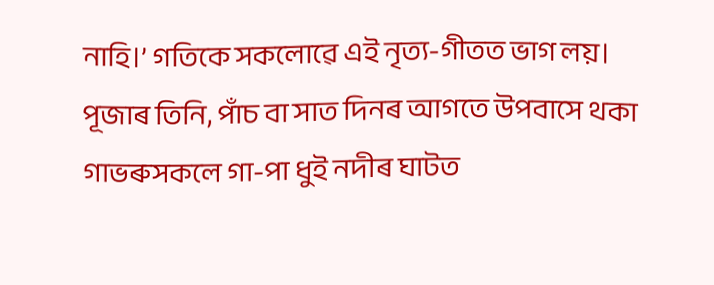নাহি।’ গতিকে সকলোৱে এই নৃত্য-গীতত ভাগ লয়। পূজাৰ তিনি, পাঁচ বা সাত দিনৰ আগতে উপবাসে থকা গাভৰুসকলে গা-পা ধুই নদীৰ ঘাটত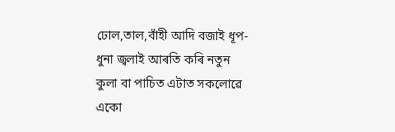ঢোল,তাল,বাঁহী আদি বজাই ধূপ-ধুনা জ্বলাই আৰতি কৰি নতুন কুলা বা পাচিত এটাত সকলোৱে একো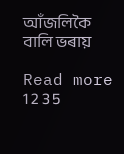আঁজলিকৈ বালি ভৰায়

Read more
1 2 3 5